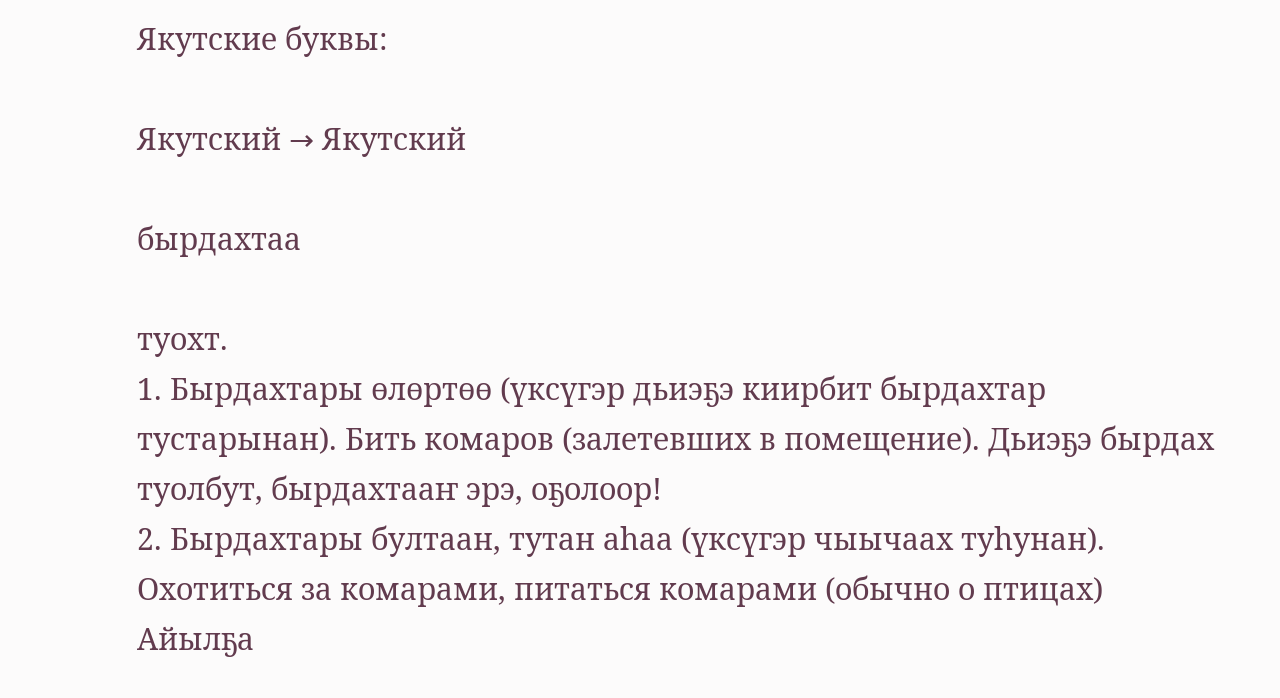Якутские буквы:

Якутский → Якутский

бырдахтаа

туохт.
1. Бырдахтары өлөртөө (үксүгэр дьиэҕэ киирбит бырдахтар тустарынан). Бить комаров (залетевших в помещение). Дьиэҕэ бырдах туолбут, бырдахтааҥ эрэ, оҕолоор!
2. Бырдахтары бултаан, тутан аһаа (үксүгэр чыычаах туһунан). Охотиться за комарами, питаться комарами (обычно о птицах)
Айылҕа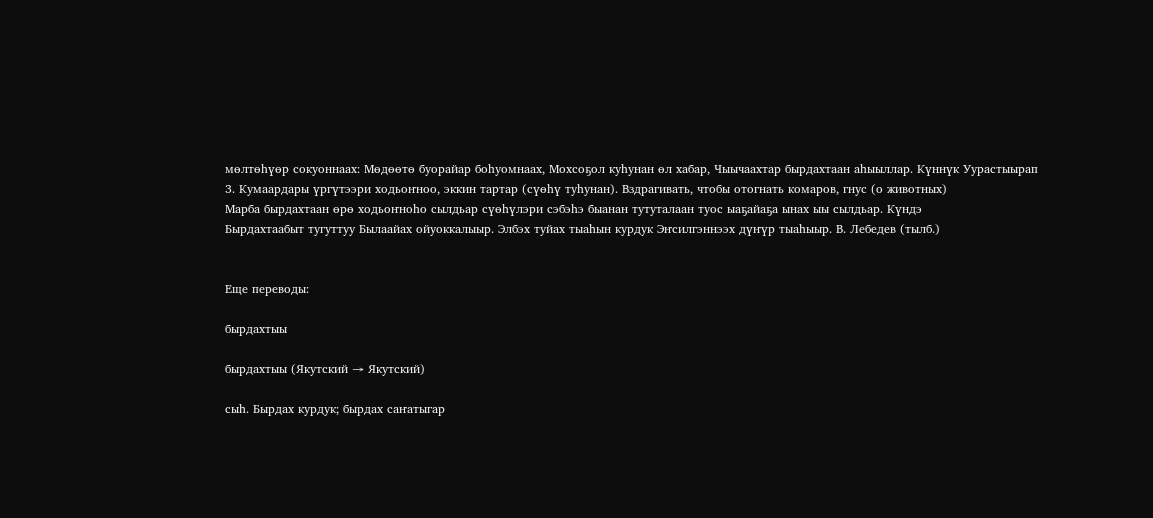мөлтөһүөр сокуоннаах: Мөдөөтө буорайар боһуомнаах, Мохсоҕол куһунан өл хабар, Чыычаахтар бырдахтаан аһыыллар. Күннүк Уурастыырап
3. Кумаардары үргүтээри ходьоҥноо, эккин тартар (сүөһү туһунан). Вздрагивать, чтобы отогнать комаров, гнус (о животных)
Марба бырдахтаан өрө ходьоҥноһо сылдьар сүөһүлэри сэбэһэ быанан тутуталаан туос ыаҕайаҕа ынах ыы сылдьар. Күндэ
Бырдахтаабыт тугуттуу Былаайах ойуоккалыыр. Элбэх туйах тыаһын курдук Эҥсилгэннээх дүҥүр тыаһыыр. В. Лебедев (тылб.)


Еще переводы:

бырдахтыы

бырдахтыы (Якутский → Якутский)

сыһ. Бырдах курдук; бырдах саҥатыгар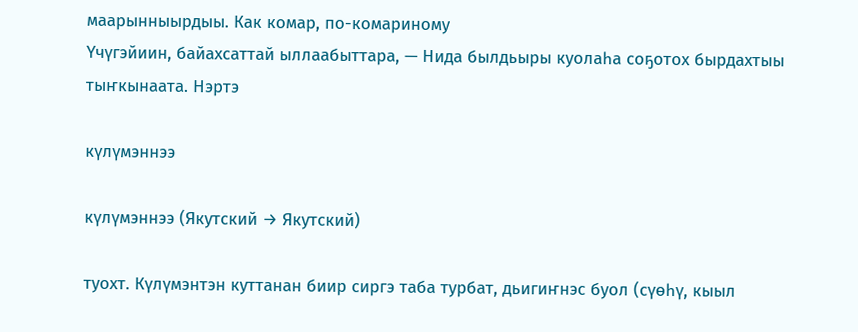маарынныырдыы. Как комар, по-комариному
Үчүгэйиин, байахсаттай ыллаабыттара, — Нида былдьыры куолаһа соҕотох бырдахтыы тыҥкынаата. Нэртэ

күлүмэннээ

күлүмэннээ (Якутский → Якутский)

туохт. Күлүмэнтэн куттанан биир сиргэ таба турбат, дьигиҥнэс буол (сүөһү, кыыл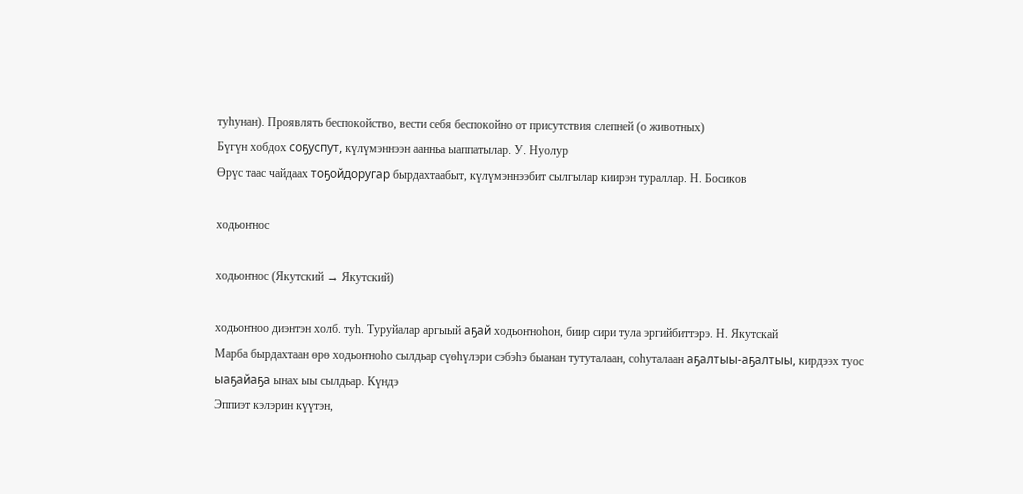туһунан). Проявлять беспокойство, вести себя беспокойно от присутствия слепней (о животных)
Бүгүн хобдох соҕуспут, күлүмэннээн аанньа ыаппатылар. У. Нуолур
Өрүс таас чайдаах тоҕойдоругар бырдахтаабыт, күлүмэннээбит сылгылар киирэн тураллар. Н. Босиков

ходьоҥнос

ходьоҥнос (Якутский → Якутский)

ходьоҥноо диэнтэн холб. туһ. Туруйалар аргыый аҕай ходьоҥноһон, биир сири тула эргийбиттэрэ. Н. Якутскай
Марба бырдахтаан өрө ходьоҥноһо сылдьар сүөһүлэри сэбэһэ быанан тутуталаан, соһуталаан аҕалтыы-аҕалтыы, кирдээх туос ыаҕайаҕа ынах ыы сылдьар. Күндэ
Эппиэт кэлэрин күүтэн,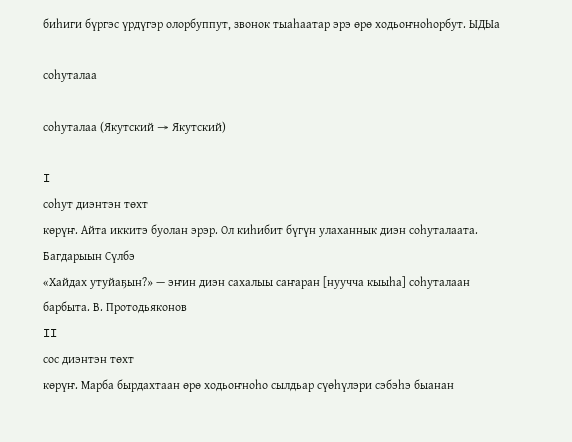биһиги бүргэс үрдүгэр олорбуппут, звонок тыаһаатар эрэ өрө ходьоҥноһорбут. ЫДЫа

соһуталаа

соһуталаа (Якутский → Якутский)

I
соһут диэнтэн төхт
көрүҥ. Айта иккитэ буолан эрэр. Ол киһибит бүгүн улаханнык диэн соһуталаата. Багдарыын Сүлбэ
«Хайдах утуйаҕын?» — эҥин диэн сахалыы саҥаран [нуучча кыыһа] соһуталаан барбыта. В. Протодьяконов
II
сос диэнтэн төхт
көрүҥ. Марба бырдахтаан өрө ходьоҥноһо сылдьар сүөһүлэри сэбэһэ быанан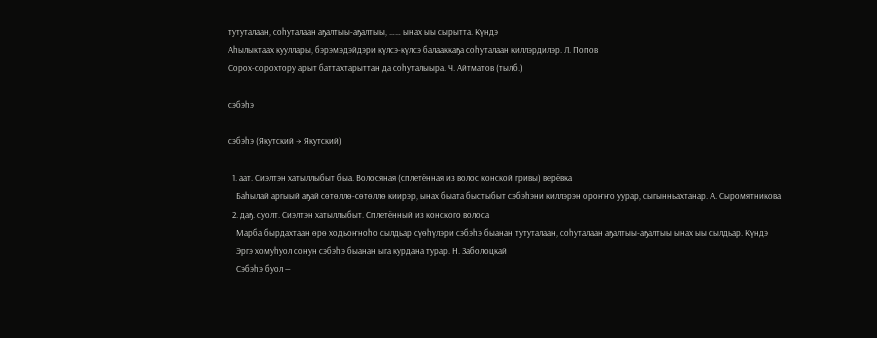тутуталаан, соһуталаан аҕалтыы-аҕалтыы, …… ынах ыы сырытта. Күндэ
Аһылыктаах кууллары, бэрэмэдэйдэри күлсэ-күлсэ балааккаҕа соһуталаан киллэрдилэр. Л. Попов
Сорох-сорохтору арыт баттахтарыттан да соһуталыыра. Ч. Айтматов (тылб.)

сэбэһэ

сэбэһэ (Якутский → Якутский)

  1. аат. Сиэлтэн хатыллыбыт быа. Волосяная (сплетённая из волос конской гривы) верёвка
    Баһылай аргыый аҕай сөтөллө-сөтөллө киирэр, ынах быата быстыбыт сэбэһэни киллэрэн ороҥҥо уурар, сыгынньахтанар. А. Сыромятникова
  2. даҕ. суолт. Сиэлтэн хатыллыбыт. Сплетённый из конского волоса
    Марба бырдахтаан өрө ходьоҥноһо сылдьар сүөһүлэри сэбэһэ быанан тутуталаан, соһуталаан аҕалтыы-аҕалтыы ынах ыы сылдьар. Күндэ
    Эргэ хомуһуол сонун сэбэһэ быанан ыга курдана турар. Н. Заболоцкай
    Сэбэһэ буол —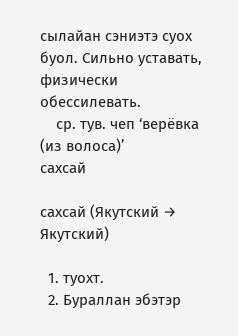сылайан сэниэтэ суох буол. Сильно уставать, физически обессилевать.
    ср. тув. чеп ‘верёвка (из волоса)’
сахсай

сахсай (Якутский → Якутский)

  1. туохт.
  2. Бураллан эбэтэр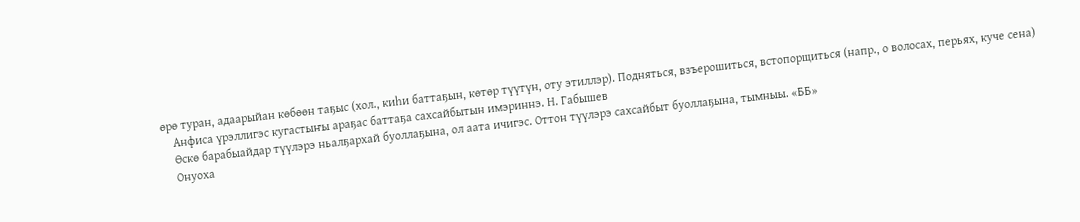өрө туран, адаарыйан көбөөн таҕыс (хол., киһи баттаҕын, көтөр түүтүн, оту этиллэр). Подняться, взъерошиться, встопорщиться (напр., о волосах, перьях, куче сена)
    Анфиса үрэллигэс кугастыҥы араҕас баттаҕа сахсайбытын имэриннэ. Н. Габышев
    Өскө барабыайдар түүлэрэ ньалҕархай буоллаҕына, ол аата ичигэс. Оттон түүлэрэ сахсайбыт буоллаҕына, тымныы. «ББ»
    Онуоха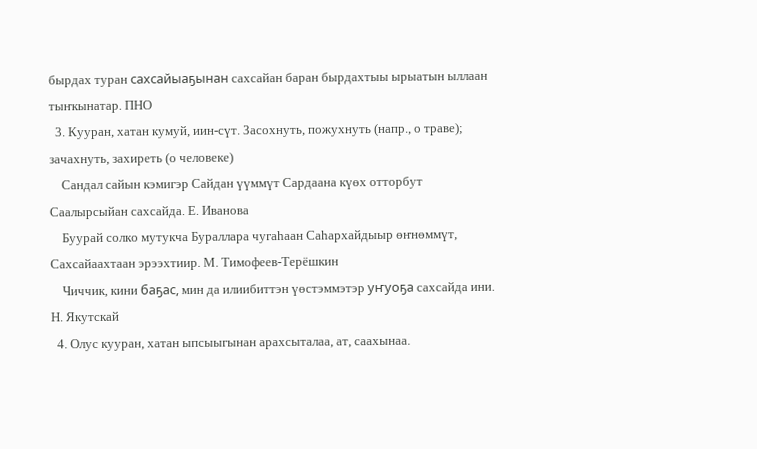бырдах туран сахсайыаҕынан сахсайан баран бырдахтыы ырыатын ыллаан тыҥкынатар. ПНО
  3. Кууран, хатан кумуй, иин-сүт. Засохнуть, пожухнуть (напр., о траве); зачахнуть, захиреть (о человеке)
    Сандал сайын кэмигэр Сайдан үүммүт Сардаана күөх отторбут Саалырсыйан сахсайда. Е. Иванова
    Буурай солко мутукча Бураллара чугаһаан Саһархайдыыр өҥнөммүт, Сахсайаахтаан эрээхтиир. М. Тимофеев-Терёшкин
    Чиччик, кини баҕас, мин да илиибиттэн үөстэммэтэр уҥуоҕа сахсайда ини. Н. Якутскай
  4. Олус кууран, хатан ыпсыыгынан арахсыталаа, ат, саахынаа.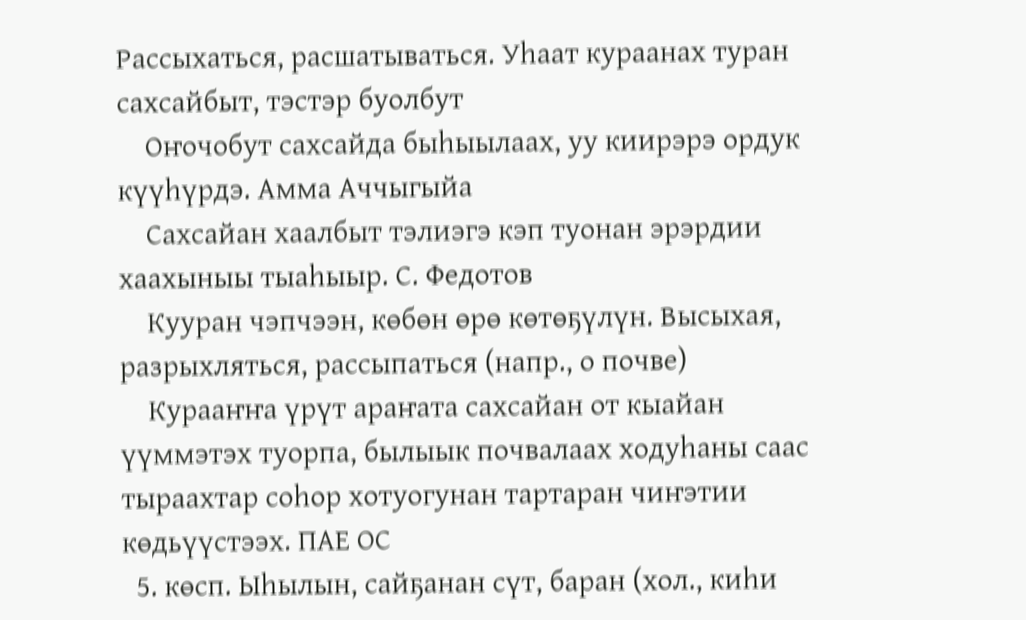Рассыхаться, расшатываться. Уһаат кураанах туран сахсайбыт, тэстэр буолбут
    Оҥочобут сахсайда быһыылаах, уу киирэрэ ордук күүһүрдэ. Амма Аччыгыйа
    Сахсайан хаалбыт тэлиэгэ кэп туонан эрэрдии хаахыныы тыаһыыр. С. Федотов
    Кууран чэпчээн, көбөн өрө көтөҕүлүн. Высыхая, разрыхляться, рассыпаться (напр., о почве)
    Курааҥҥа үрүт араҥата сахсайан от кыайан үүммэтэх туорпа, былыык почвалаах ходуһаны саас тыраахтар соһор хотуогунан тартаран чиҥэтии көдьүүстээх. ПАЕ ОС
  5. көсп. Ыһылын, сайҕанан сүт, баран (хол., киһи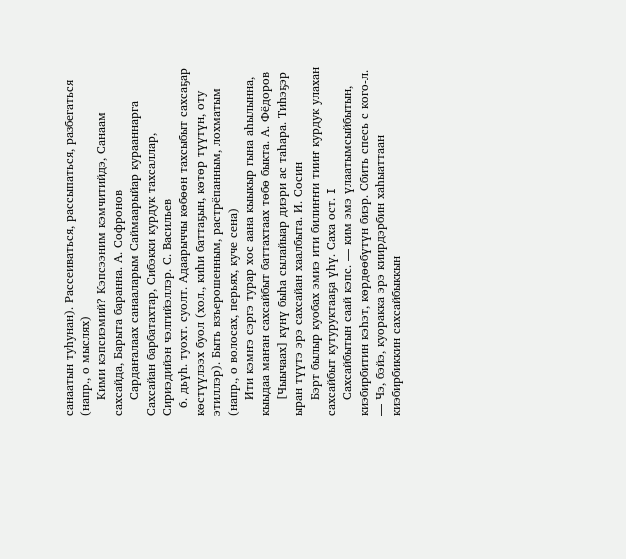санаатын туһунан). Рассеиваться, рассыпаться, разбегаться (напр., о мыслях)
    Кими кэпсиэмий? Кэпсээним кэмчитийдэ, Санаам сахсайда, Барыта баранна. А. Софронов
    Сардаҥалаах санааларым Саймаарыйар курааннарга Сахсайан барбатахтар, Сибэкки курдук тахсаллар, Сириэдийэн чэлгийэллэр. С. Васильев
  6. дьүһ. туохт. суолт. Адаарыччы көбөөн тахсыбыт сахсаҕар көстүүлээх буол (хол., киһи баттаҕын, көтөр түүтүн, оту этиллэр). Быть взъерошенным, растрёпанным, лохматым (напр., о волосах, перьях, куче сена)
    Ити кэмҥэ сэргэ турар хос аана кыыкыр гына аһылынна, кыыдаа маҥан сахсайбыт баттахтаах төбө быкта. А. Фёдоров
    [Чыычаах] күнү быһа сылайыар диэри ас таһара. Тиһэҕэр ыран түүтэ эрэ сахсайан хаалбыта. И. Сосин
    Бэрт былыр куобах эмиэ ити билиҥҥи тииҥ курдук улахан сахсайбыт кутуруктааҕа үһү. Саха ост. I
    Сахсайбытын саай кэпс. — ким эмэ үлаатымсыйбытын, киэбирбитин кэһэт, көрдөөбүтүн биэр. Сбить спесь с кого-л. — Чэ, бэйэ, куоракка эрэ киирдэрбин хаһыаттаан киэбирбиккин сахсайбыккын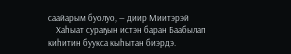саайарым буолуо, — диир Миитэрэй
    Хаһыат сураҕын истэн баран Баабылап киһитин буукса кыһытан биэрдэ.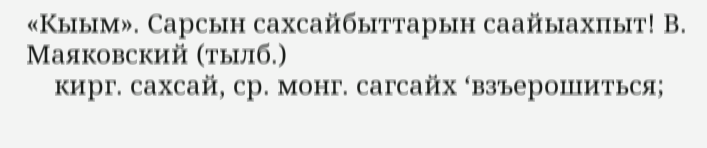«Кыым». Сарсын сахсайбыттарын саайыахпыт! В. Маяковский (тылб.)
    кирг. сахсай, ср. монг. сагсайх ‘взъерошиться;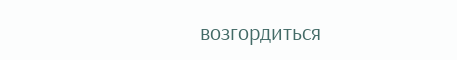возгордиться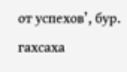от успехов’, бур. гахсаха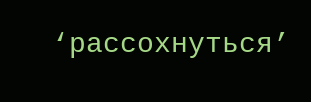‘рассохнуться’